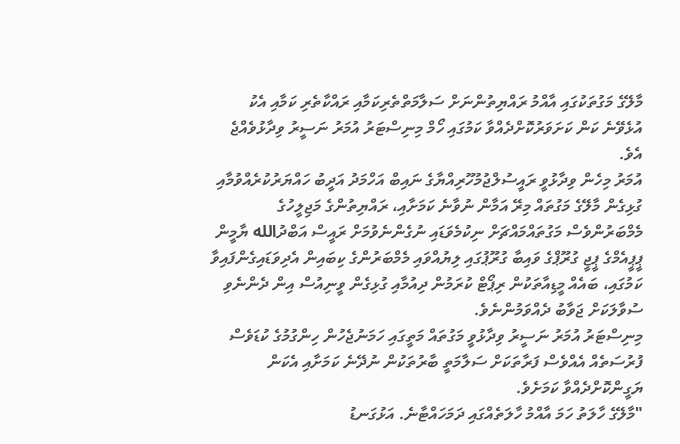މާލޭގެ މަގުތަކުގައި އާއްމު ރައްޔިތުންނަށް ސަލާމަތްތެރިކަމާއި ރައްކާތެރި ކަމާއި އެކު އުޅެވޭނެ ކަން ކަށަވަރުކޮށްދެއްވާ ކަމުގައި ހޯމް މިނިސްޓަރު އުމަރު ނަސީރު ވިދާޅުވެއްޖެ އެވެ.
އުމަރު މިހެން ވިދާޅުވީ ރައީސުލްޖުމުހޫރިއްޔާގެ ނައިބް އަހްމަދު އަދީބު ހައްޔަރުކުރެއްވުމާއި ގުޅިގެން މާލޭގެ މަގުތައް މިރޭ އަމާން ނުވާނެ ކަމަށާއި، ރައްޔިތުންގެ މަޖިލީހުގެ މެމްބަރުންވެސް މަގުތައްމައްޗަށް ނިކުމެވަޑައި ނުގެންނެވުމަށް ރައީސް އަބްދުالله ޔާމީން ޕީޕީއެމްގެ ޕީޖީ ގުރޫޕްގެ ވައިބާ ގުރޫޕުގައި ލިޔުއްވައި މެމްބަރުންގެ ކިބައިން އެދިވަޑައިގެންފައިވާ ކަމުގައި، ބައެއް މީޑިއާތަކުން ރިޕޯޓް ކުރަމުން ދިއުމާއި ގުޅިގެން ވީނިއުސް އިން ދެންނެވި ސުވާލަކަށް ޖަވާބު ދެއްވަމުންނެވެ.
މިނިސްޓަރު އުމަރު ނަސީރު ވިދާޅުވީ މަގުތައް މަތީގައި ހަމަނުޖެހުން ހިންގުމުގެ ކުޑަވެސް ފުރުސަތެއް އެއްވެސް ފަރާތަކަށް ސަލާމަތީ ބާރުތަކުން ނުދޭނެ ކަމަށާއި އެކަން ޔަގީންކޮށްދެއްވާ ކަމަށެވެ.
"މާލޭގެ ހާލަތު ހަމަ އާއްމު ހާލަތެއްގައި ދަމަހައްޓާނެ. އަޅުގަނޑު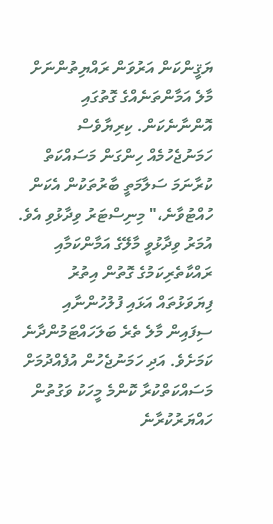ޔަޤީންކަން އަރުވަން ރައްޔިތުންނަށް މާލެ އަމާންތަނެއްގެ ގޮތުގައި އޮންނާނެކަން. ކިރިޔާވެސް ހަމަނުޖެހުމެއް ހިންގަން މަސައްކަތް ކުރާނަމަ ސަލާމަތީ ބާރުތަކުން އެކަން ހުއްޓުވާނެ،" މިނިސްޓަރު ވިދާޅުވި އެވެ.
އުމަރު ވިދާޅުވީ މާލޭގެ އަމާންކަމާއި ރައްކާތެރިކަމުގެ ގޮތުން އިތުރު ފިޔަވަޅުތައް އަޅައި ފުލުހުންނާއި ސިފައިން މާލެ ތެރެ ބަލަހައްޓަމުންދާނެ ކަމަށެވެ. އަދި ހަމަނުޖެހުން އުފެއްދުމަށް މަސައްކަތްކުރާ ކޮންމެ މީހަކު ވަގުތުން ހައްޔަރުކުރާނެ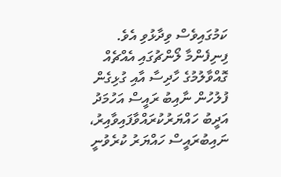ކަމުގައިވެސް ވިދާޅުވި އެވެ.
ފިނިފެންމާ ލޯންޗުގައި އެއްޗެއް ގޮއްވާލުމުގެ ހާދިސާ އާއި ގުޅިގެން ފުލުހުން ނާއިބު ރައީސް އަހުމަދު އަދީބު ހައްޔަރުކުރައްވާފައިވާއިރު، ނައިބުރައީސް ހައްޔަރު ކުރެވުނީ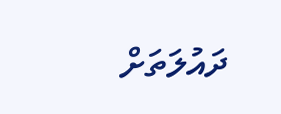ދައުލަތަށް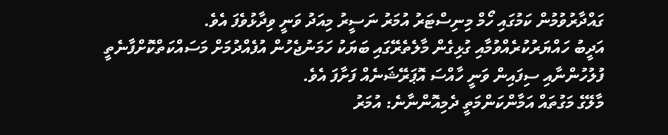ގައްދާރުވުމުން ކަމުގައި ހޯމް މިނިސްޓަރު އުމަރު ނަސީރު މިއަދު ވަނީ ވިދާޅުވެފަ އެވެ.
އަދީބު ހައްޔަރުކުރެއްވުމާއި ގުޅިގެން މާލެތެރޭގައި ބަޔަކު ހަމަނުޖެހުން އުފެއްދުމަށް މަސައްކަތްކޮށްފާނެތީ ފުލުހުންނާއި ސިފައިން ވަނީ ހާއްސަ އޮޕަރޭޝަނެއް ފަށާފަ އެވެ.
މާލޭގެ މަގުތައް އަމާންކަންމަތީ ދެމިއޮންނާނެ: އުމަރު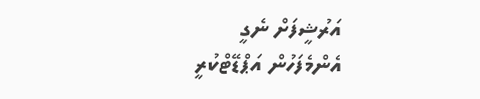އަރުޝީފަށް ނެގީ
އެންމެފަހުން އަޕްޑޭޓްކުރީ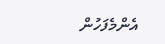އެންމެފަހުން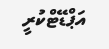އަޕްޑޭޓްކުރީ